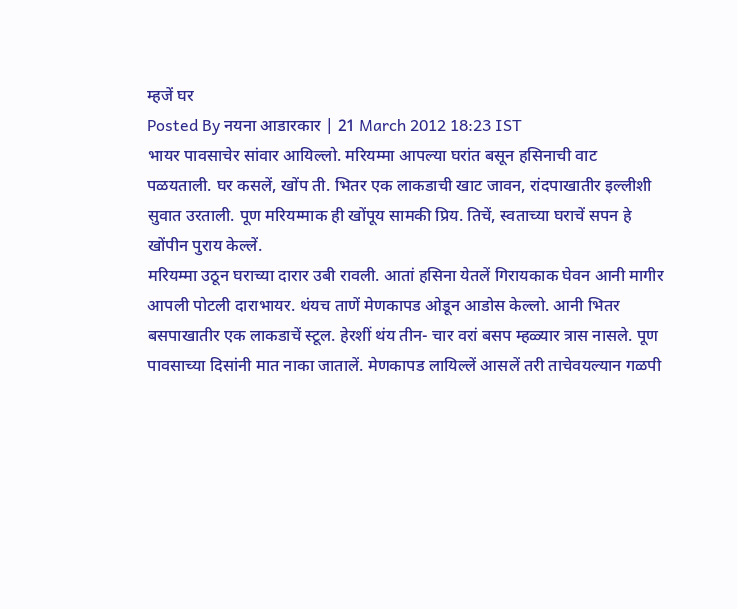म्हजें घर
Posted By नयना आडारकार | 21 March 2012 18:23 IST
भायर पावसाचेर सांवार आयिल्लो. मरियम्मा आपल्या घरांत बसून हसिनाची वाट पळयताली. घर कसलें, खोंप ती. भितर एक लाकडाची खाट जावन, रांदपाखातीर इल्लीशी सुवात उरताली. पूण मरियम्माक ही खोंपूय सामकी प्रिय. तिचें, स्वताच्या घराचें सपन हे खोंपीन पुराय केल्लें.
मरियम्मा उठून घराच्या दारार उबी रावली. आतां हसिना येतलें गिरायकाक घेवन आनी मागीर आपली पोटली दाराभायर. थंयच ताणें मेणकापड ओडून आडोस केल्लो. आनी भितर बसपाखातीर एक लाकडाचें स्टूल. हेरशीं थंय तीन- चार वरां बसप म्हळ्यार त्रास नासले. पूण पावसाच्या दिसांनी मात नाका जातालें. मेणकापड लायिल्लें आसलें तरी ताचेवयल्यान गळपी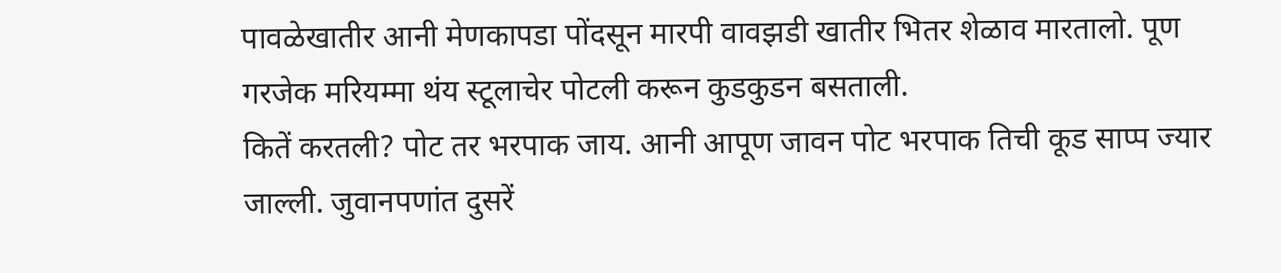पावळेखातीर आनी मेणकापडा पोंदसून मारपी वावझडी खातीर भितर शेळाव मारतालो. पूण गरजेक मरियम्मा थंय स्टूलाचेर पोटली करून कुडकुडन बसताली.
कितें करतली? पोट तर भरपाक जाय. आनी आपूण जावन पोट भरपाक तिची कूड साप्प ज्यार जाल्ली. जुवानपणांत दुसरें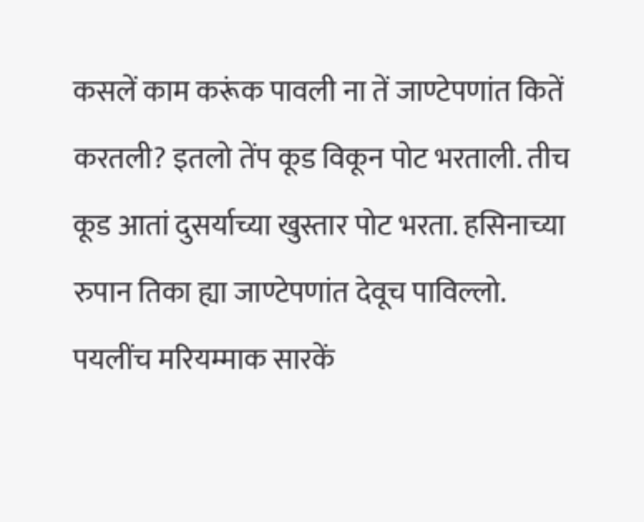कसलें काम करूंक पावली ना तें जाण्टेपणांत कितें करतली? इतलो तेंप कूड विकून पोट भरताली. तीच कूड आतां दुसर्याच्या खुस्तार पोट भरता. हसिनाच्या रुपान तिका ह्या जाण्टेपणांत देवूच पाविल्लो.
पयलींच मरियम्माक सारकें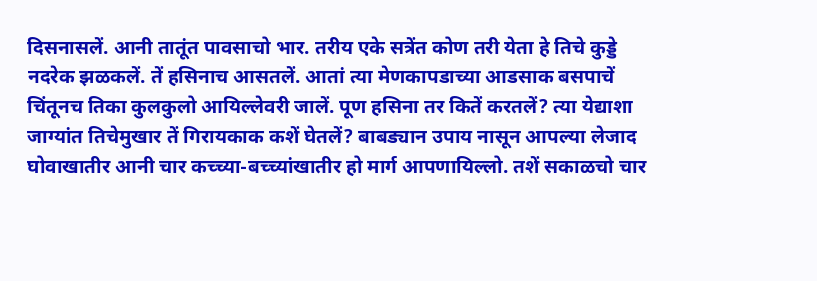दिसनासलें. आनी तातूंत पावसाचो भार. तरीय एके सत्रेंत कोण तरी येता हे तिचे कुड्डे नदरेक झळकलें. तें हसिनाच आसतलें. आतां त्या मेणकापडाच्या आडसाक बसपाचें चिंतूनच तिका कुलकुलो आयिल्लेवरी जालें. पूण हसिना तर कितें करतलें? त्या येद्याशा जाग्यांत तिचेमुखार तें गिरायकाक कशें घेतलें? बाबड्यान उपाय नासून आपल्या लेजाद घोवाखातीर आनी चार कच्च्या-बच्च्यांखातीर हो मार्ग आपणायिल्लो. तशें सकाळचो चार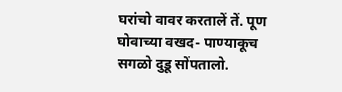घरांचो वावर करतालें तें. पूण घोवाच्या वखद- पाण्याकूच सगळो दुडू सोंपतालो.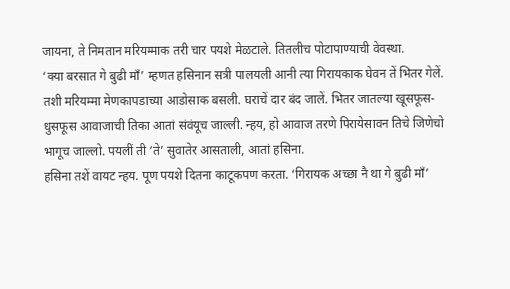जायना, ते निमतान मरियम्माक तरी चार पयशे मेळटाले. तितलीच पोटापाण्याची वेवस्था.
‘क्या बरसात गे बुढी मॉं’ म्हणत हसिनान सत्री पालयली आनी त्या गिरायकाक घेवन तें भितर गेलें. तशी मरियम्मा मेणकापडाच्या आडोसाक बसली. घराचें दार बंद जालें. भितर जातल्या खूसफूस- धुसफूस आवाजाची तिका आतां संवंयूच जाल्ली. न्हय, हो आवाज तरणे पिरायेसावन तिचे जिणेचो भागूच जाल्लो. पयलीं ती ‘ते’ सुवातेर आसताली, आतां हसिना.
हसिना तशें वायट न्हय. पूण पयशे दितना काटूकपण करता. ‘गिरायक अच्छा नै था गे बुढी मॉं’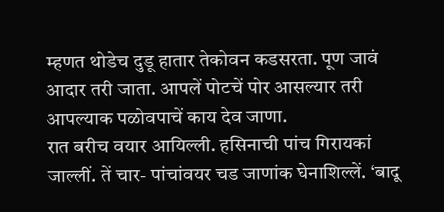म्हणत थोडेच दुडू हातार तेकोवन कडसरता. पूण जावं आदार तरी जाता. आपलें पोटचें पोर आसल्यार तरी आपल्याक पळोवपाचें काय देव जाणा.
रात बरीच वयार आयिल्ली. हसिनाची पांच गिरायकां जाल्लीं. तें चार- पांचांवयर चड जाणांक घेनाशिल्लें. ‘बादू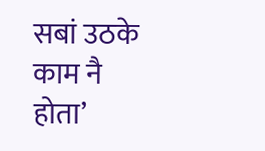सबां उठके काम नै होता’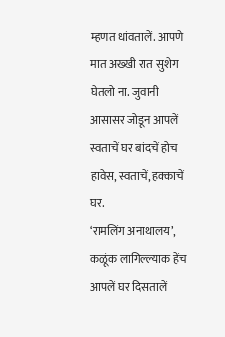म्हणत धांवतालें. आपणे मात अख्खी रात सुशेग घेतलो ना. जुवानी आसासर जोडून आपलें स्वताचें घर बांदचें होच हावेस, स्वताचें, हक्काचें घर.
‘रामलिंग अनाथालय’, कळूंक लागिल्ल्याक हेंच आपलें घर दिसतालें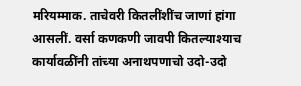मरियम्माक. ताचेवरी कितलींशींच जाणां हांगा आसलीं. वर्सा कणकणी जावपी कितल्याश्याच कार्यावळींनी तांच्या अनाथपणाचो उदो-उदो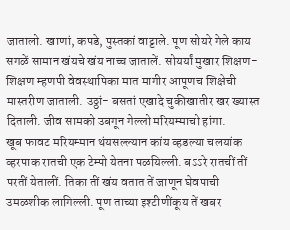जातालो. खाणां, कपडे, पुस्तकां वाट्टाले. पूण सोयरे गेले काय सगळें सामान खंयचे खंय नाच्च जातालें. सोयर्यां मुखार शिक्षण- शिक्षण म्हणपी वेवस्थापिका मात मागीर आपूणच शिक्षेची मास्तरीण जाताली. उठ्ठां- बसतां एखादे चुकीखातीर खर ख्यास्त दिताली. जीव सामको उबगून गेल्लो मरियम्माचो हांगा.
खूब फावट मरियम्मान थंयसल्ल्यान कांय व्हडल्या चलयांक व्हरपाक रातची एक टेम्पो येतना पळयिल्ली. बऽऽरे रातचीं तीं परतीं येतालीं. तिका तीं खंय वतात तें जाणून घेवपाची उमळशीक लागिल्ली. पूण ताच्या इश्टीणींकूय तें खबर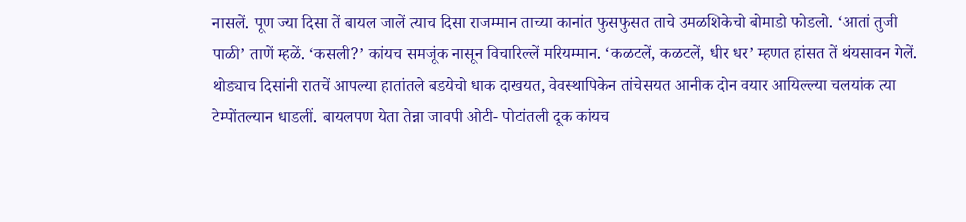नासलें. पूण ज्या दिसा तें बायल जालें त्याच दिसा राजम्मान ताच्या कानांत फुसफुसत ताचे उमळशिकेचो बोमाडो फोडलो. ‘आतां तुजी पाळी’ ताणें म्हळें. ‘कसली?’ कांयच समजूंक नासून विचारिल्लें मरियम्मान. ‘कळटलें, कळटलें, धीर धर’ म्हणत हांसत तें थंयसावन गेलें.
थोड्याच दिसांनी रातचें आपल्या हातांतले बडयेचो धाक दाखयत, वेवस्थापिकेन तांचेसयत आनीक दोन वयार आयिल्ल्या चलयांक त्या टेम्पोंतल्यान धाडलीं. बायलपण येता तेन्ना जावपी ओटी- पोटांतली दूक कांयच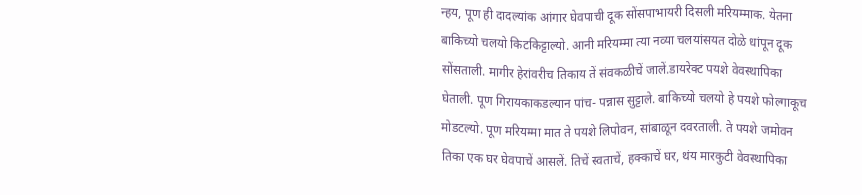न्हय, पूण ही दादल्यांक आंगार घेवपाची दूक सोंसपाभायरी दिसली मरियम्माक. येतना बाकिच्यो चलयो किटकिट्टाल्यो. आनी मरियम्मा त्या नव्या चलयांसयत दोळे धांपून दूक सोंसताली. मागीर हेरांवरीच तिकाय तें संवकळीचें जालें.डायरेक्ट पयशे वेवस्थापिका घेताली. पूण गिरायकाकडल्यान पांच- पन्नास सुट्टाले. बाकिच्यो चलयो हे पयशे फोल्गाकूच मोडटल्यो. पूण मरियम्मा मात ते पयशे लिपोवन, सांबाळून दवरताली. ते पयशे जमोवन तिका एक घर घेवपाचें आसलें. तिचें स्वताचें, हक्काचें घर, थंय मारकुटी वेवस्थापिका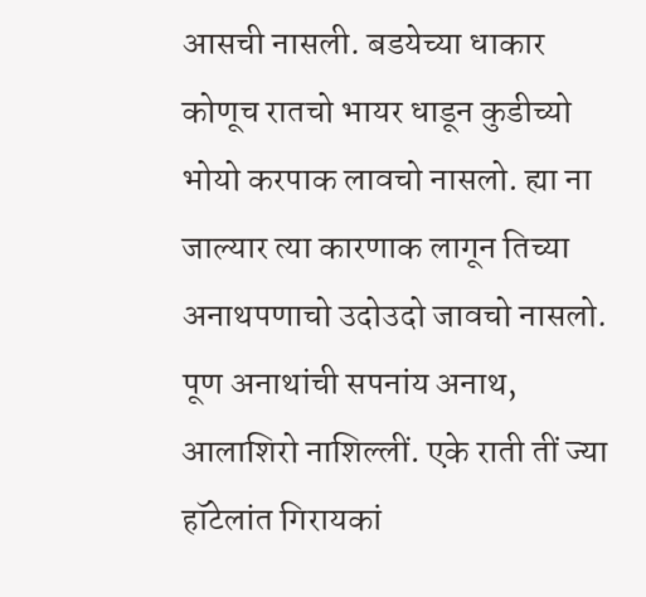आसची नासली. बडयेच्या धाकार कोणूच रातचो भायर धाडून कुडीच्यो भोयो करपाक लावचो नासलो. ह्या ना जाल्यार त्या कारणाक लागून तिच्या अनाथपणाचो उदोउदो जावचो नासलो.
पूण अनाथांची सपनांय अनाथ, आलाशिरो नाशिल्लीं. एके राती तीं ज्या हॉटेलांत गिरायकां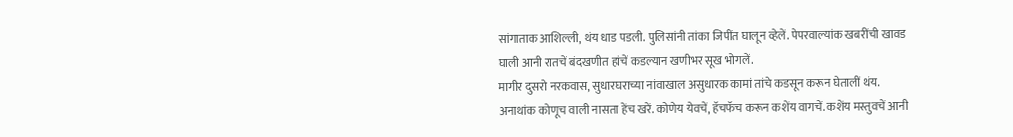सांगाताक आशिल्ली, थंय धाड पडली. पुलिसांनी तांका जिपींत घालून व्हेलें. पेपरवाल्यांक खबरींची खावड घाली आनी रातचें बंदखणीत हांचें कडल्यान खणीभर सूख भोगलें.
मागीर दुसरो नरकवास, सुधारघराच्या नांवाखाल असुधारक कामां तांचे कडसून करून घेतालीं थंय. अनाथांक कोणूच वाली नासता हेंच खरें. कोणेय येवचें, हॅचफॅच करून कशेंय वागचें. कशेंय मस्तुवचें आनी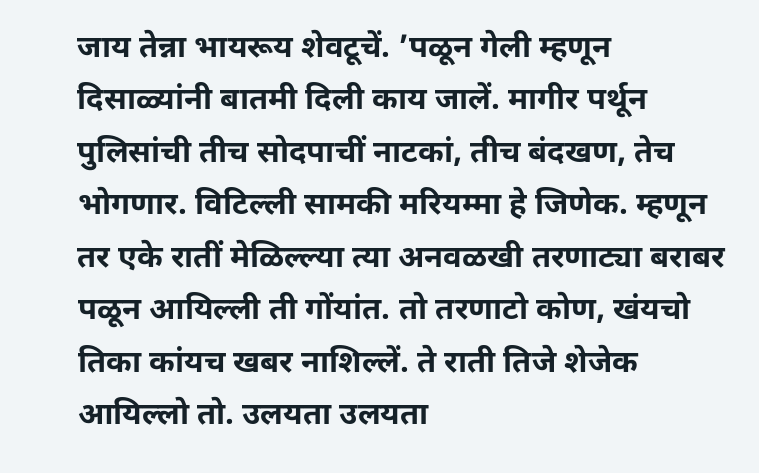जाय तेन्ना भायरूय शेवटूचें. ’पळून गेली म्हणून दिसाळ्यांनी बातमी दिली काय जालें. मागीर पर्थून पुलिसांची तीच सोदपाचीं नाटकां, तीच बंदखण, तेच भोगणार. विटिल्ली सामकी मरियम्मा हे जिणेक. म्हणून तर एके रातीं मेळिल्ल्या त्या अनवळखी तरणाट्या बराबर पळून आयिल्ली ती गोंयांत. तो तरणाटो कोण, खंयचो तिका कांयच खबर नाशिल्लें. ते राती तिजे शेजेक आयिल्लो तो. उलयता उलयता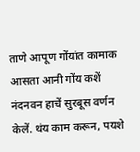ताणे आपूण गोंयांत कामाक आसता आनी गोंय कशें नंदनवन हाचें सुरबूस वर्णन केलें. थंय काम करून, पयशे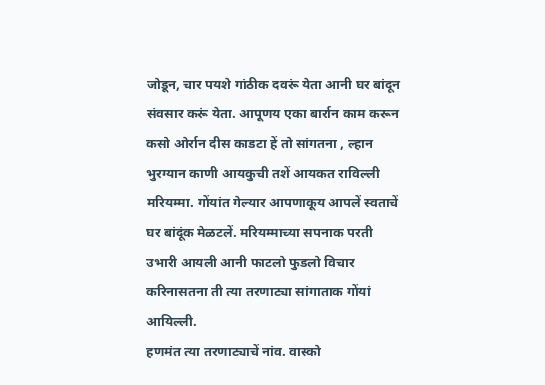जोडून, चार पयशे गांठीक दवरूं येता आनी घर बांदून संवसार करूं येता. आपूणय एका बार्रान काम करून कसो ओर्रान दीस काडटा हें तो सांगतना , ल्हान भुरग्यान काणी आयकुची तशें आयकत राविल्ली मरियम्मा. गोंयांत गेल्यार आपणाकूय आपलें स्वताचें घर बांदूंक मेळटलें. मरियम्माच्या सपनाक परती उभारी आयली आनी फाटलो फुडलो विचार करिनासतना ती त्या तरणाट्या सांगाताक गोंयां आयिल्ली.
हणमंत त्या तरणाट्याचें नांव. वास्को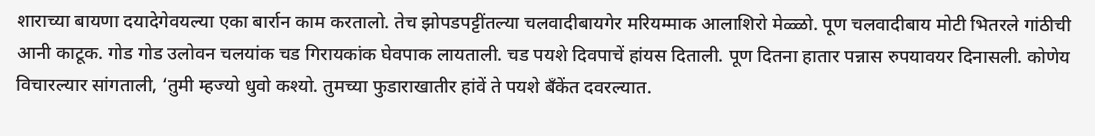शाराच्या बायणा दयादेगेवयल्या एका बार्रान काम करतालो. तेच झोपडपट्टींतल्या चलवादीबायगेर मरियम्माक आलाशिरो मेळ्ळो. पूण चलवादीबाय मोटी भितरले गांठीची आनी काटूक. गोड गोड उलोवन चलयांक चड गिरायकांक घेवपाक लायताली. चड पयशे दिवपाचें हांयस दिताली. पूण दितना हातार पन्नास रुपयावयर दिनासली. कोणेय विचारल्यार सांगताली, ‘तुमी म्हज्यो धुवो कश्यो. तुमच्या फुडाराखातीर हांवें ते पयशे बँकेंत दवरल्यात.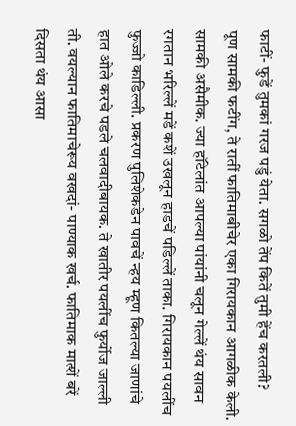फाटीं- फुडें तुमकां गरज पडुं येता. सगळो तेंप कितें तुमी हेंच करतली?
पूण सामकी फटींग, ते रातीं फातिमाबीचेर एका गिरायकान आगळीक केली. सामकी असैमीक. ज्या हॉटेलांत आपल्या पांयांनी चलून गेल्लें थंय सावन रगतान भरिल्लें मडें कशें उखलून हाडचें पडिल्लें ताका. गिरायकान पयलींच फुज्जो काडिल्ली. प्रकरण पुलिशेकडेन पावचें न्हय म्हूण कितल्या जाणांचे हात ओले करचे पडले चलवादीबायक. ते खातीर पयलींच फुर्योज जाल्ली ती. वयल्यान फातिमाचेरूय वखदां- पाण्याक खर्च. फातिमाक मात्शें बरें दिसता थंय आसा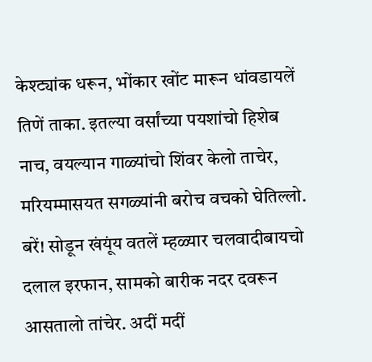केश्ट्यांक धरून, भोंकार खोंट मारून धांवडायलें तिणें ताका. इतल्या वर्सांच्या पयशांचो हिशेब नाच, वयल्यान गाळ्यांचो शिंवर केलो ताचेर, मरियम्मासयत सगळ्यांनी बरोच वचको घेतिल्लो. बरें! सोडून खंयूंय वतलें म्हळ्यार चलवादीबायचो दलाल इरफान, सामको बारीक नदर दवरून आसतालो तांचेर. अदीं मदीं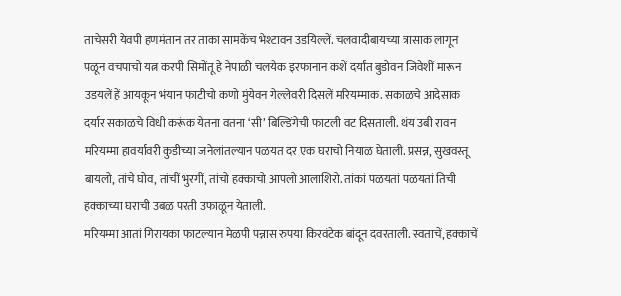ताचेसरी येवपी हणमंतान तर ताका सामकेंच भेश्टावन उडयिल्लें. चलवादीबायच्या त्रासाक लागून पळून वचपाचो यत्न करपी सिमोंतू हे नेपाळी चलयेक इरफानान कशें दर्यांत बुडोवन जिवेशीं मारून उडयलें हें आयकून भंयान फाटीचो कणो मुंयेवन गेल्लेवरी दिसलें मरियम्माक. सकाळचे आदेसाक दर्यार सकाळचे विधी करूंक येतना वतना ‘सी’ बिल्डिंगेची फाटली वट दिसताली. थंय उबी रावन मरियम्मा हावर्यावरी कुडीच्या जनेलांतल्यान पळयत दर एक घराचो नियाळ घेताली. प्रसन्न, सुखवस्तू बायलो, तांचे घोव, तांचीं भुरगीं, तांचो हक्काचो आपलो आलाशिरो. तांकां पळयतां पळयतां तिची हक्काच्या घराची उबळ परती उफाळून येताली.
मरियम्मा आतां गिरायका फाटल्यान मेळपी पन्नास रुपया किरवंटेक बांदून दवरताली. स्वताचें, हक्काचें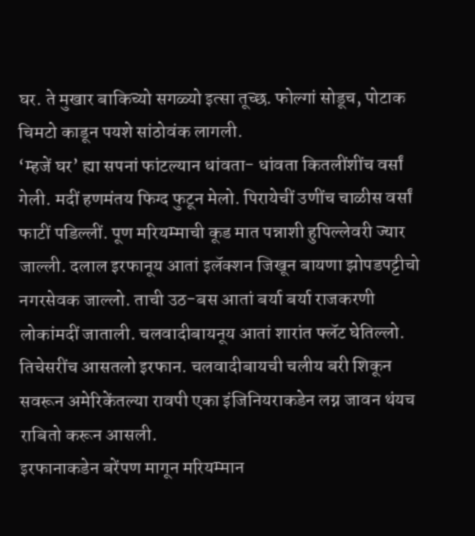घर. ते मुखार बाकिच्यो सगळ्यो इत्सा तूच्छ. फोल्गां सोडूच, पोटाक चिमटो काडून पयशे सांठोवंक लागली.
‘म्हजें घर’ ह्या सपनां फांटल्यान धांवता- धांवता कितलींशींच वर्सां गेली. मदीं हणमंतय फिग्द फुटून मेलो. पिरायेचीं उणींच चाळीस वर्सां फाटीं पडिल्लीं. पूण मरियम्माची कूड मात पन्नाशी हुपिल्लेवरी ज्यार जाल्ली. दलाल इरफानूय आतां इलॅक्शन जिखून बायणा झोपडपट्टीचो नगरसेवक जाल्लो. ताची उठ-बस आतां बर्या बर्या राजकरणी लोकांमदीं जाताली. चलवादीबायनूय आतां शारांत फ्लॅट घेतिल्लो. तिचेसरींच आसतलो इरफान. चलवादीबायची चलीय बरी शिकून सवरून अमेरिकेंतल्या रावपी एका इंजिनियराकडेन लग्न जावन थंयच राबितो करून आसली.
इरफानाकडेन बरेंपण मागून मरियम्मान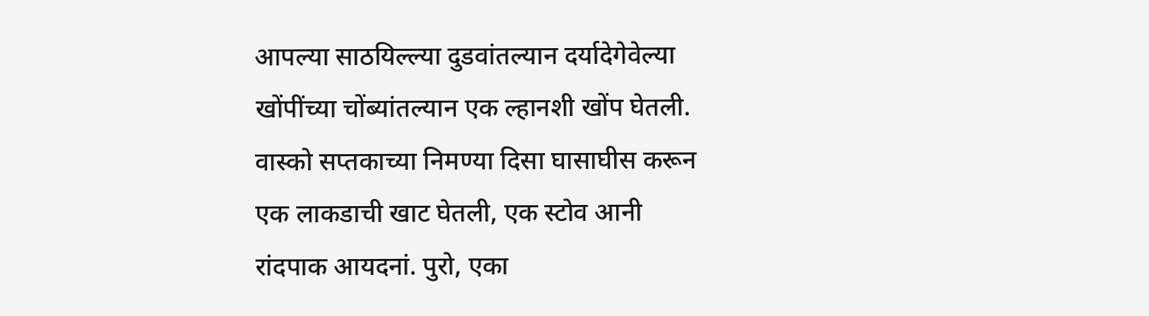आपल्या साठयिल्ल्या दुडवांतल्यान दर्यादेगेवेल्या खोंपींच्या चोंब्यांतल्यान एक ल्हानशी खोंप घेतली. वास्को सप्तकाच्या निमण्या दिसा घासाघीस करून एक लाकडाची खाट घेतली, एक स्टोव आनी रांदपाक आयदनां. पुरो, एका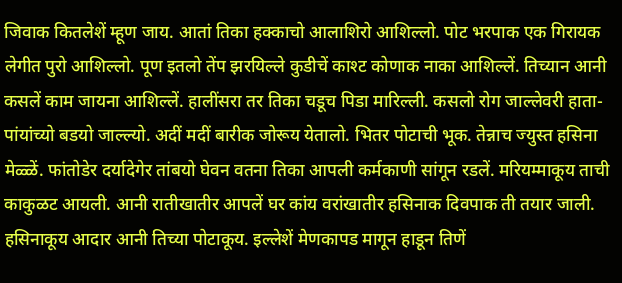जिवाक कितलेशें म्हूण जाय. आतां तिका हक्काचो आलाशिरो आशिल्लो. पोट भरपाक एक गिरायक लेगीत पुरो आशिल्लो. पूण इतलो तेंप झरयिल्ले कुडीचें काश्ट कोणाक नाका आशिल्लें. तिच्यान आनी कसलें काम जायना आशिल्लें. हालींसरा तर तिका चडूच पिडा मारिल्ली. कसलो रोग जाल्लेवरी हाता- पांयांच्यो बडयो जाल्ल्यो. अदीं मदीं बारीक जोरूय येतालो. भितर पोटाची भूक. तेन्नाच ज्युस्त हसिना मेळ्ळें. फांतोडेर दर्यादेगेर तांबयो घेवन वतना तिका आपली कर्मकाणी सांगून रडलें. मरियम्माकूय ताची काकुळट आयली. आनी रातीखातीर आपलें घर कांय वरांखातीर हसिनाक दिवपाक ती तयार जाली. हसिनाकूय आदार आनी तिच्या पोटाकूय. इल्लेशें मेणकापड मागून हाडून तिणें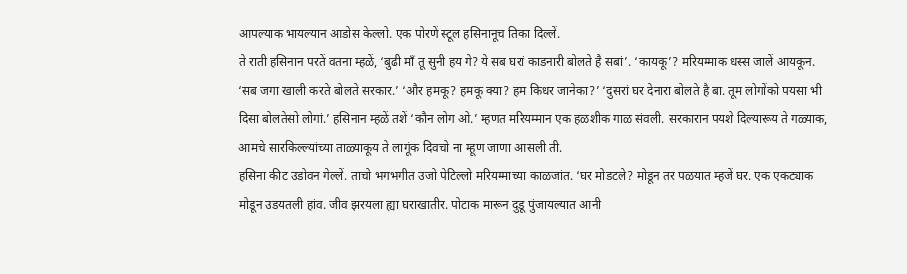आपल्याक भायल्यान आडोस केल्लो. एक पोरणें स्टूल हसिनानूच तिका दिल्लें.
ते राती हसिनान परतें वतना म्हळें, ‘बुढी मॉं तू सुनी हय गे? ये सब घरां काडनारी बोलते है सबां’. ‘कायकू’? मरियम्माक धस्स जालें आयकून. ‘सब जगा खाली करते बोलते सरकार.’ ‘और हमकू? हमकू क्या? हम किधर जानेका?’ ‘दुसरां घर देनारा बोलते है बा. तूम लोगोंको पयसा भी दिसा बोलतेसो लोगां.’ हसिनान म्हळें तशें ‘कौन लोग ओ.’ म्हणत मरियम्मान एक हळशीक गाळ संवली. सरकारान पयशे दिल्यारूय ते गळ्याक, आमचे सारकिल्ल्यांच्या ताळ्याकूय ते लागूंक दिवचो ना म्हूण जाणा आसली ती.
हसिना कीट उडोवन गेल्लें. ताचो भगभगीत उजो पेटिल्लो मरियम्माच्या काळजांत. ‘घर मोडटले? मोडून तर पळयात म्हजें घर. एक एकट्याक मोडून उडयतली हांव. जीव झरयला ह्या घराखातीर. पोटाक मारून दुडू पुंजायल्यात आनी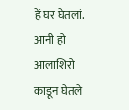हें घर घेतलां. आनी हो आलाशिरो काडून घेतले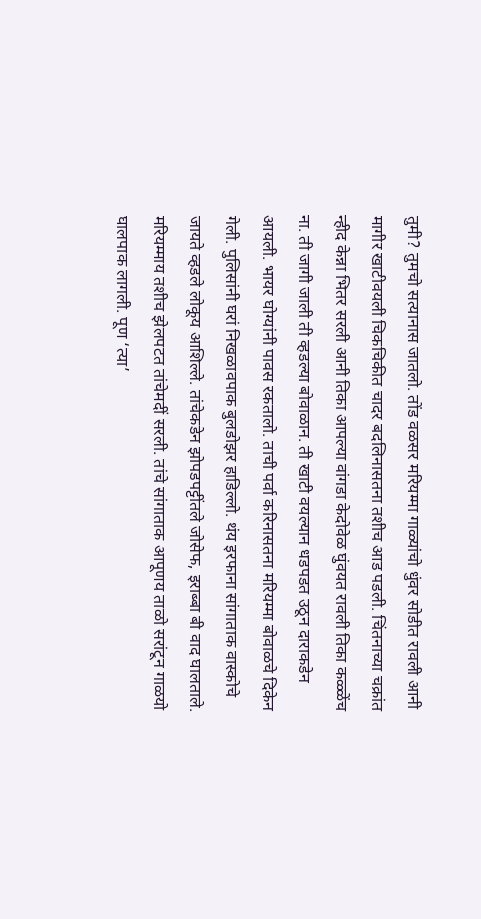तुमी? तुमचो सत्यानास जातलो. तोंड वळसर मरियम्मा गाळ्यांचो धुंवर सोडीत रावली आनी मागीर खाटीवयली चिकचिकीत चादर बदलिनासतना तशीच आड पडली. चिंतनाच्या चक्रांत न्हीद केन्ना भितर सरली आनी तिका आपल्या वांगडा केदोवेळ घुंवयत रावली तिका कळ्ळेंच ना. ती जागी जाली ती व्हडल्या बोवाळान. ती खाटी वयल्यान धडपडत उठून दाराकडेन आयली. भायर घोग्यांनी पावस रकतालो. ताची पर्वा करिनासतना मरियम्मा बोवाळचे दिकेन गेली. पुलिसांनी घरां निखळावपाक बुलडोझर हाडिल्लो. थंय इरफाना सांगाताक वास्कोचे जायते व्हडले लोकूय आशिल्ले. तांचेकडेन झोपडपट्टींतले जोसेफ, इराब्बा बी वाद घालताले. मरियम्माय तशीच झेलपटत तांचेमदीं सरली. तांचे सांगाताक आपूणय ताळो सरांटून गाळयो घालपाक लागली. पूण ‘त्या’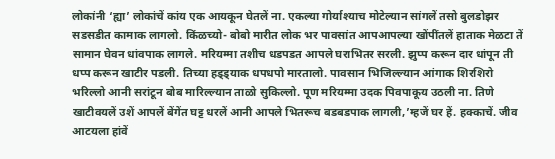लोकांनी ‘ह्या’ लोकांचें कांय एक आयकून घेतलें ना. एकल्या गोर्याश्याच मोटेल्यान सांगलें तसो बुलडोझर सडसडीत कामाक लागलो. किंळच्यो- बोबो मारीत लोक भर पावसांत आपआपल्या खोंपींतलें हाताक मेळटा तें सामान घेवन धांवपाक लागले. मरियम्मा तशीच धडपडत आपले घराभितर सरली. झुप्प करून दार धांपून ती धप्प करून खाटीर पडली. तिच्या हड्ड्याक धपधपो मारतालो. पावसान भिजिल्ल्यान आंगाक शिरशिरो भरिल्लो आनी सरांटून बोब मारिल्ल्यान ताळो सुकिल्लो. पूण मरियम्मा उदक पिवपाकूय उठली ना. तिणे खाटीवयलें उशें आपलें बेंगेंत घट्ट धरलें आनी आपले भितरूच बडबडपाक लागली,’म्हजें घर हें. हक्काचें. जीव आटयला हांवें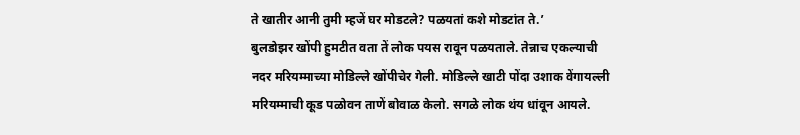ते खातीर आनी तुमी म्हजें घर मोडटले? पळयतां कशे मोडटांत ते.’
बुलडोझर खोंपी हुमटीत वता तें लोक पयस रावून पळयताले. तेन्नाच एकल्याची नदर मरियम्माच्या मोडिल्ले खोंपीचेर गेली. मोडिल्ले खाटी पोंदा उशाक वेंगायल्ली मरियम्माची कूड पळोवन ताणें बोवाळ केलो. सगळे लोक थंय धांवून आयले.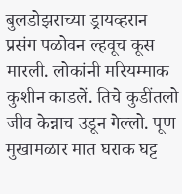बुलडोझराच्या ड्रायव्हरान प्रसंग पळोवन ल्हवूच कूस मारली. लोकांनी मरियम्माक कुशीन काडलें. तिचे कुडींतलो जीव केन्नाच उडून गेल्लो. पूण मुखामळार मात घराक घट्ट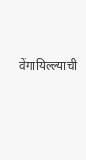वेंगायिल्ल्याची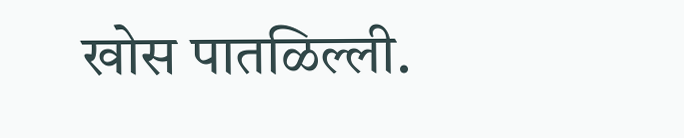खोस पातळिल्ली.